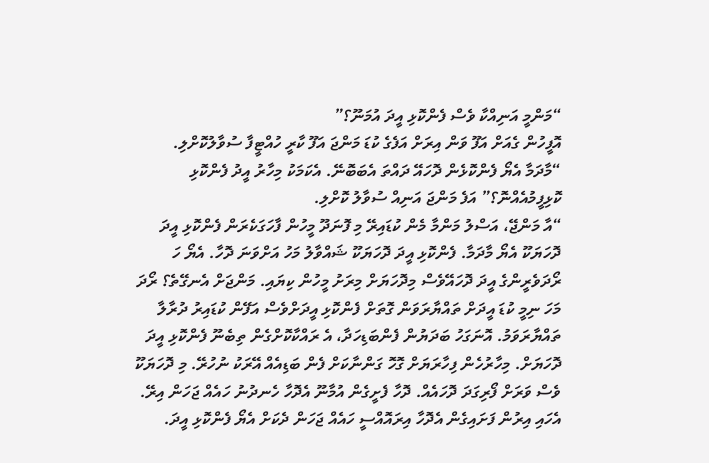“މަންމީ އަނިއްކާ ވެސް ފެންކޮޅި އީދަ އުމަނޫ؟”
އޮފީހުން ގެއަށް އަފޫ ވަން އިރަށް އަފެގެ ކުޑަ މަންޖަ އަފޫ ކާރީ ހުއްޓީފާ ސުވާލުކޮށްލި.
“މާދަމާ އެޔޯ ފެންކޮޅެން ދޮހައޭ ދައްތަ އެބަބޮނޭ. އެކަމަކު މިހާރު އީދު ފެންކޮޅި ކޮޅިފީމުއެއްނޮ؟” އަފެ މަންޖަ އަނިއް ސުވާލު ކޮށްލި.
“އާ މަންޖޭ، އަސްލު މަންމާ މެން ކުޑައިރޭ މި ފޮނަދޫ މީހުން ފާހަގަކެރަން ފެންކޮޅި އީދަ ދޮހަޔަކޫ އެޔޯ މާދަމާ. ފެންކޮޅި އީދަ ދޮހަޔަކޫ ޝައްވާލު މަހު އަށްވަނަ ދޮހާ. އެޔޯ ހަ ރޯދަވެރީންގެ އީދަ ދޮހައޭވެސް މިދޮހަޔަށް މިރަށު މީހުން ކިޔައި. މަންޖަށް އެނގޭތެ؟ ރޯދަ މަހަ ނިމީ ކުޑަ އީދަށް ތައްޔާރަވަން ގޮތަށް ފެންކޮޅި އީދަށްވެސް އަފޭން ކުޑައިރު ދުރާލާ ތައްޔާރަވަމު. އޮނަގަހު ބަދަޔުން ފެންބަޑިހަދާ، އެ ރައްކާކޮށްގެން ތިބެނޫ ފެންކޮޅި އީދަ ދޮހަޔަށް. މިހާރުހެން ފިހާރަޔަށް ގޮހޮ ގަންނާކަށް ފެން ބަޑިއެއް އޭރަކު ނުހުރޭ. މި ދޮހަޔަކޫ ވެސް ވަރަށް ފޯރިގަދަ ދޮހައެއް. ދޮހާ ފެށީގެން އުމާނޫ އެދޮހާ ހެނދުނު ހައެއް ޖަހަން އިރޭ. އެހައި އިރުން ފަށައިގެން އެދޮހާ އިރައޮއްސީ ހައެއް ޖަހަން ދެކަށް އެޔޯ ފެންކޮޅި އީދަ.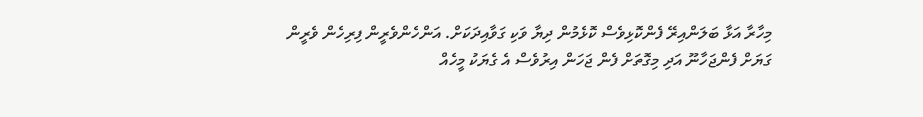މިހާރާ އަޅާ ބަލަންއިރޭ ފެންކޮޅިވެސް ކޮޅެމުން ދިޔާ ވަކި ގަވާއިދަކަށް. އަންހެންވެރީން ފިރިހެން ވެރީން ގަޔަށް ފެންޖަހާނޫ އަދި މިގޮތަށް ފެން ޖަހަން އިރުވެސް އެ ގެޔަކު މީހެއް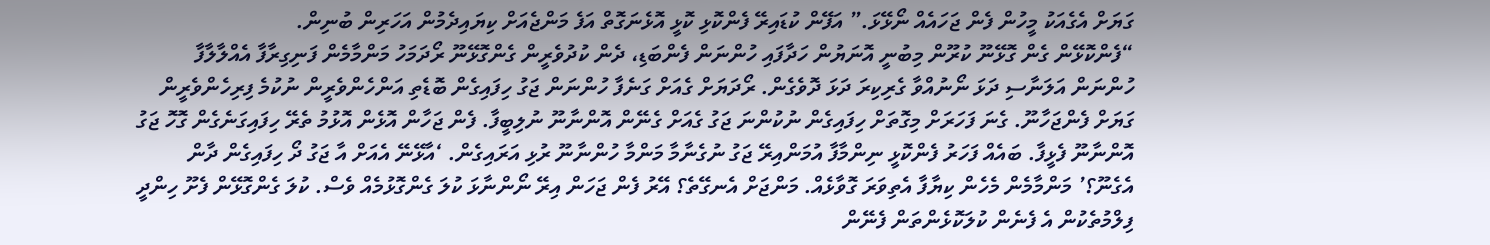ގަޔަށް އެގެއަކު މީހުން ފެން ޖަހައެއް ނޯޅޭޅަ.” އަފޭން ކުޑައިރޭ ފެންކޮޅި ކޮޅީ އޮޅެނަގޮތް އަފެ މަންޖެއަށް ކިޔައިދެމުން އަހަރިން ބުނިން.
“ފެންކޮޅޭން ގެން ގޮޅޭނޫ ކުރޫން މިބުނީ އޮނަޔުން ހަދާފައި ހުންނަން ފެންބަޑި، ދެން ކުދުވެރީން ގެންގޮޅޭނޫ ރޯދަމަހު މަންމާމެން ފަނިގިރާފާ އެއްލާލާފާ ހުންނަން އަލަނާސި ދަޅަ ނޯނުއްވާ ގެރިކިރަ ދަޅަ ދޮވެގެން. ރޯދަޔަށް ގެއަށް ގަނެފާ ހުންނަން ޖަގު ހިފައިގެން ބޮޑެތި އަންހެންވެރީން ނުކުމެ ފިރިހެންވެރީން ގަޔަށް ފެންޖަހާނޫ. ގެނަ ފަހަރަށް މިގޮތަށް ހިފައިގެން ނުކުންނަ ޖަގު ގެއަށް ގެނޭން އޮންނާނޫ ނުލިބީފާ. ފެން ޖަހާން އޮޅެން އޮޅުމު ތެރޭ ހިފައިގަނެގެން ގޮހޮ ޖަގު އޮންނާނޫ ފެޅީފާ. ބައެއް ފަހަރު ފެންކޮޅީ ނިންމާފާ އުމަންއިރޭ ޖަގު ނުގެނާމާ މަންމާ ހުންނާނޫ ރުޅި އަރައިގެން. ‘އާޅޭނޭ އެއަށް އާ ޖަގު ދޯ ހިފައިގެން ދާން އެގެނޫ؟’ މަންމާމެން މެހެން ކިޔާފާ އެތިވަރަ ގޮވާޅެއް. މަންޖަށް އެނގޭތެ؟ އޭރު ފެން ޖަހަން އިރޭ ނޯންނާޅަ ކުލަ ގެންގޮޅުމެއް ވެސް. ކުލަ ގެންގޮޅޭން ފެށޫ ހިންދީ ފިލްމުތެކުން އެ ފެނެން ކުލަކޮޅެންތަން ފެނޭން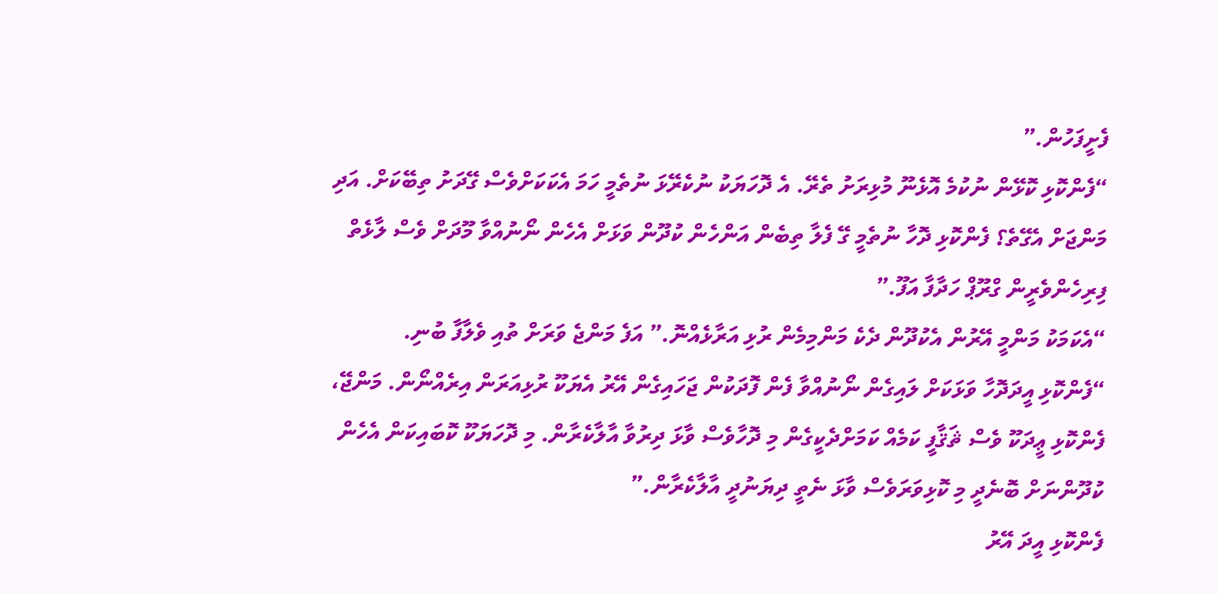ފެށީފަހުން.”
“ފެންކޮޅި ކޮޅޭން ނުކުމެ އޮޅެނޫ މުޅިރަށު ތެރޭ. އެ ދޮހަޔަކު ނުކެރޭޅަ ނުތެމީ ހަމަ އެކަކަށްވެސް ގޭދަށު ތިބޭކަށް. އަދި މަންޖަށް އެގޭތެ؟ ފެންކޮޅި ދޮހާ ނުތެމީ ގޭ ފެލާ ތިބެން އަންހެން ކުދޫން ވަޅަށް އެހެން ނޯނުއްވާ މޫދަށް ވެސް ލާޅެތް ފިރިހެންވެރީން ގްރޫޕް ހަދާފާ އަފޫ.”
“އެކަމަކު މަންމީ އޭރުން އެކުދޫން ދެކެ މަންމިމެން ރުޅި އަރާޅެއްނޮ.” އަފެ މަންޖެ ވަރަށް ތުއި ވެލާފާ ބުނި.
“ފެންކޮޅި އީދަދޮހާ ވަޅަކަށް ލައިގެން ނޯނުއްވާ ފެން ފޮދަކުން ޖަހައިގެން އޭރު އެޔަކޫ ރުޅިއަރަން އިރެއްނޯން. މަންޖޭ، ފެންކޮޅި ޢީދަކޫ ވެސް ޘަޤާފީ ކަމެއް ކަމަށްދެކީގެން މި ދޮހާވެސް ވާޅަ ދިރުވާ އާލާކެރާން. މި ދޮހަޔަކޫ ކޮބައިކަން އެހެން ކުދޫންނަށް ބޮނެދީ މި ކޮޅިވަރަވެސް ވާޅަ ނެތީ ދިޔަނުދީ އާލާކެރާން.”
ފެންކޮޅި އީދަ އޭރު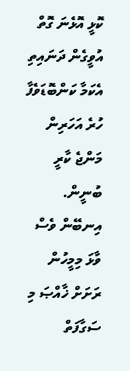ކޮޅީ އޮޅެނަ ގޮތް އުވީގެން ދަނައިތި އެކަމާ ކަންބޮޑަވެފާ ހުރެ އަހަރިން މަންޖެ ކާރީ ބުނީން. އިނބޭން ވެސް ވާޅަ މިމީހުން ރަށަށް ޚާއްޞަ މި ސަގާފަތް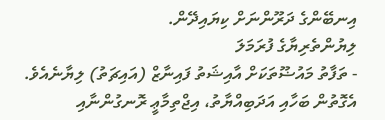އިނބޭންގެ ދަރޫންނަށް ކިޔައިދޭން.
ލިޔުންތެރިޔާގެ ފުރަމަލަ
- ތަފާތު މައުޟޫތަކަށް އާއިޝަތު ފައިނާޒް (އައިޗަތު) ލިޔާނެއެވެ. އެގޮތުން ބަހާއި އަދަބިއްޔާތު، އިޖްތިމާޢީ ރޮނގުންނާއި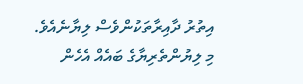އިތުރު ދާއިރާތަކުންވެސް ލިޔާނެއެވެ.
މި ލިޔުންތެރިޔާގެ ބައެއް އެހެން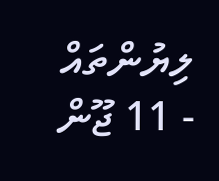ލިޔުންތައް
- 11 ޖޫން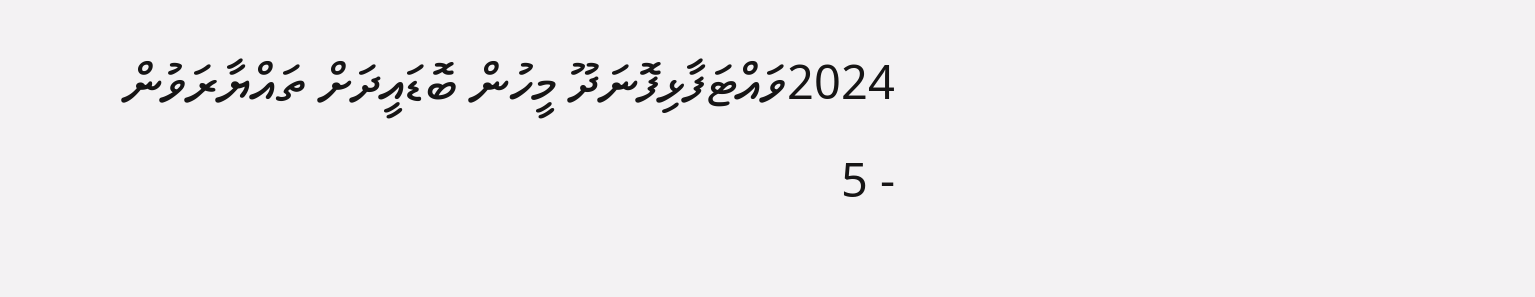2024ވައްޓަފާޅިފޮނަދޫ މީހުން ބޮޑައީދަށް ތައްޔާރަވުން
- 5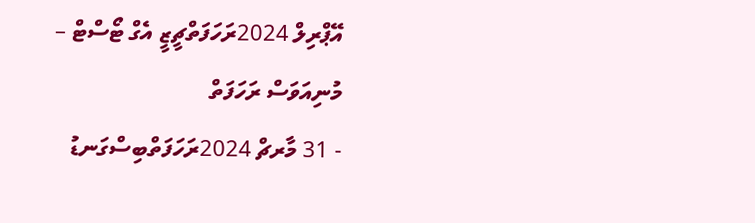އޭޕްރިލް 2024ރަހަފަތްޗީޒީ އެގް ޓޯސްޓް – މުނިއަވަސް ރަހަފަތް
- 31 މާރޗް 2024ރަހަފަތްބިސްގަނޑު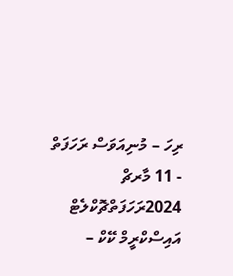ރިހަ – މުނިއަވަސް ރަހަފަތް
- 11 މާރޗް 2024ރަހަފަތްޗޮކްލެޓް އައިސްކްރީމް ކޭކް –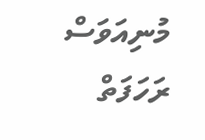މުނިއަވަސް ރަހަފަތް